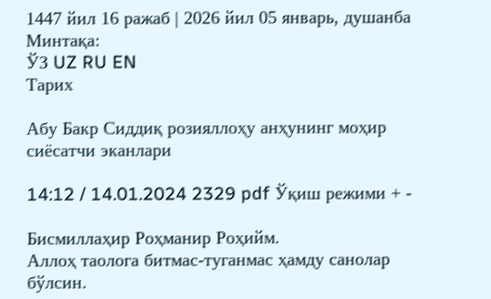1447 йил 16 ражаб | 2026 йил 05 январь, душанба
Минтақа:
ЎЗ UZ RU EN
Тарих

Абу Бакр Сиддиқ розияллоҳу анҳунинг моҳир сиёсатчи эканлари

14:12 / 14.01.2024 2329 pdf Ўқиш режими + -

Бисмиллаҳир Роҳманир Роҳийм.
Аллоҳ таолога битмас-туганмас ҳамду санолар бўлсин.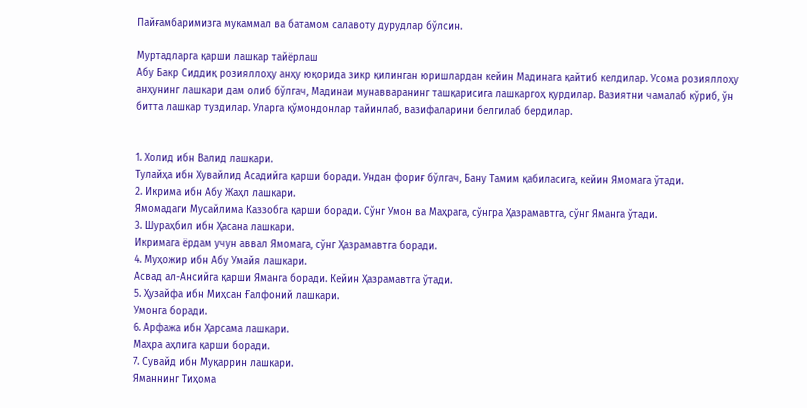Пайғамбаримизга мукаммал ва батамом салавоту дурудлар бўлсин.

Муртадларга қарши лашкар тайёрлаш
Абу Бакр Сиддиқ розияллоҳу анҳу юқорида зикр қилинган юришлардан кейин Мадинага қайтиб келдилар. Усома розияллоҳу анҳунинг лашкари дам олиб бўлгач, Мадинаи мунавваранинг ташқарисига лашкаргоҳ қурдилар. Вазиятни чамалаб кўриб, ўн битта лашкар туздилар. Уларга қўмондонлар тайинлаб, вазифаларини белгилаб бердилар.


1. Холид ибн Валид лашкари.
Тулайҳа ибн Хувайлид Асадийга қарши боради. Ундан фориғ бўлгач, Бану Тамим қабиласига, кейин Ямомага ўтади.
2. Икрима ибн Абу Жаҳл лашкари.
Ямомадаги Мусайлима Каззобга қарши боради. Сўнг Умон ва Маҳрага, сўнгра Ҳазрамавтга, сўнг Яманга ўтади.
3. Шураҳбил ибн Ҳасана лашкари.
Икримага ёрдам учун аввал Ямомага, сўнг Ҳазрамавтга боради.
4. Муҳожир ибн Абу Умайя лашкари.
Асвад ал-Ансийга қарши Яманга боради. Кейин Ҳазрамавтга ўтади.
5. Ҳузайфа ибн Миҳсан Ғалфоний лашкари.
Умонга боради.
6. Арфажа ибн Ҳарсама лашкари.
Маҳра аҳлига қарши боради.
7. Сувайд ибн Муқаррин лашкари.
Яманнинг Тиҳома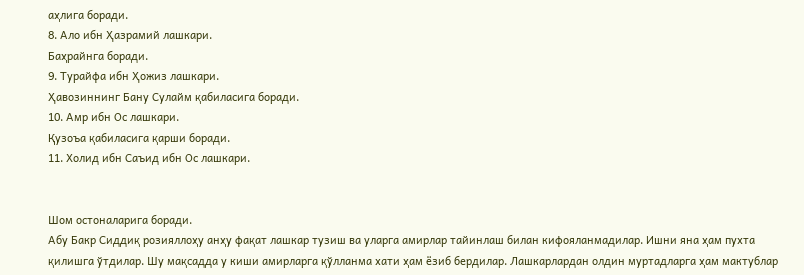аҳлига боради.
8. Ало ибн Ҳазрамий лашкари.
Баҳрайнга боради.
9. Турайфа ибн Ҳожиз лашкари.
Ҳавозиннинг Бану Сулайм қабиласига боради.
10. Амр ибн Ос лашкари.
Қузоъа қабиласига қарши боради.
11. Холид ибн Саъид ибн Ос лашкари.


Шом остоналарига боради.
Абу Бакр Сиддиқ розияллоҳу анҳу фақат лашкар тузиш ва уларга амирлар тайинлаш билан кифояланмадилар. Ишни яна ҳам пухта қилишга ўтдилар. Шу мақсадда у киши амирларга қўлланма хати ҳам ёзиб бердилар. Лашкарлардан олдин муртадларга ҳам мактублар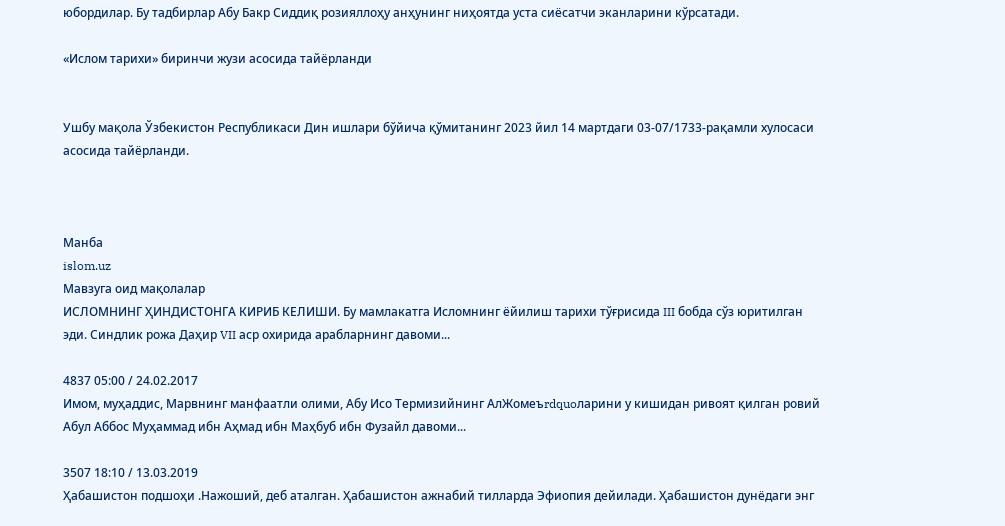юбордилар. Бу тадбирлар Абу Бакр Сиддиқ розияллоҳу анҳунинг ниҳоятда уста сиёсатчи эканларини кўрсатади.

«Ислом тарихи» биринчи жузи асосида тайёрланди


Ушбу мақола Ўзбекистон Республикаси Дин ишлари бўйича қўмитанинг 2023 йил 14 мартдаги 03-07/1733-рақамли хулосаси асосида тайёрланди.



Манба
islom.uz
Мавзуга оид мақолалар
ИСЛОМНИНГ ҲИНДИСТОНГА КИРИБ КЕЛИШИ. Бу мамлакатга Исломнинг ёйилиш тарихи тўғрисида III бобда сўз юритилган эди. Синдлик рожа Даҳир VII аср охирида арабларнинг давоми...

4837 05:00 / 24.02.2017
Имом, муҳаддис, Марвнинг манфаатли олими, Абу Исо Термизийнинг АлЖомеъrdquoларини у кишидан ривоят қилган ровий Абул Аббос Муҳаммад ибн Аҳмад ибн Маҳбуб ибн Фузайл давоми...

3507 18:10 / 13.03.2019
Ҳабашистон подшоҳи .Нажоший, деб аталган. Ҳабашистон ажнабий тилларда Эфиопия дейилади. Ҳабашистон дунёдаги энг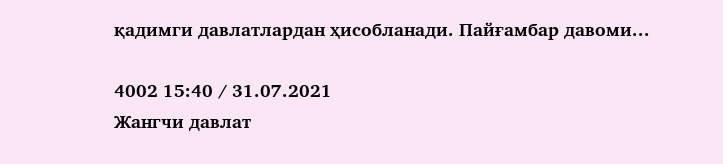қадимги давлатлардан ҳисобланади. Пайғамбар давоми...

4002 15:40 / 31.07.2021
Жангчи давлат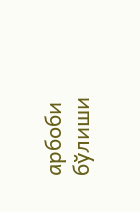арбоби бўлиши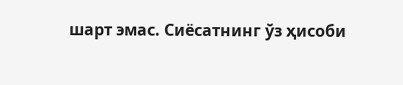шарт эмас. Сиёсатнинг ўз ҳисоби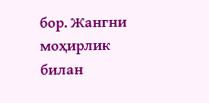бор. Жангни моҳирлик билан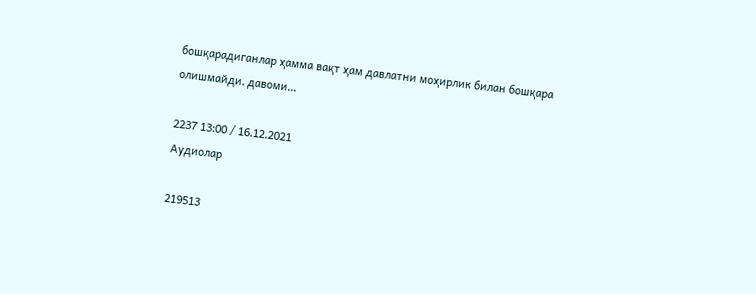бошқарадиганлар ҳамма вақт ҳам давлатни моҳирлик билан бошқара олишмайди. давоми...

2237 13:00 / 16.12.2021
Аудиолар

219513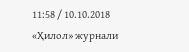11:58 / 10.10.2018
«Ҳилол» журнали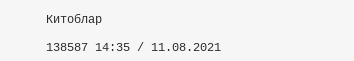Китоблар

138587 14:35 / 11.08.2021